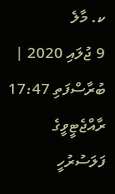ކ. މާލެ
9 ޖުލައި 2020 | ބުރާސްފަތި 17:47
ރާއްޖެޓީވީގެ ފަލަސުރުހީ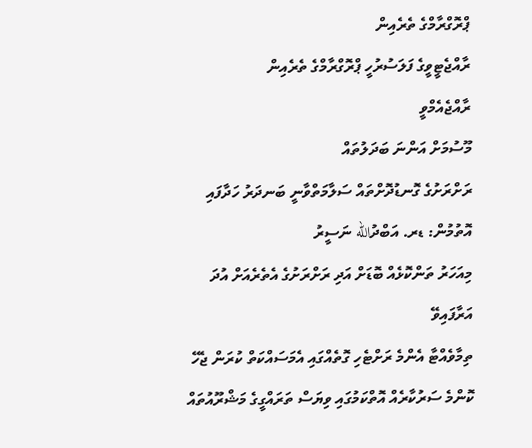ޕްރޮގްރާމްގެ ތެރެއިން
ރާއްޖެޓީވީގެ ފަލަސުރުހީ ޕްރޮގްރާމްގެ ތެރެއިން
ރާއްޖެއެމްވީ
މޫސުމަށް އަންނަ ބަދަލުތައް
ރަށްރަށުގެ ގޮނޑުދޮށްތައް ސަލާމަތްވާނީ ބަނދަރު ހަދާފައި އޮތުމުން: ޑރ. އަބްދުالله ނަސީރު
މިއަހަރު ތަންކޮޅެއް ބޮޑަށް އަދި ރަށްރަށުގެ އެތެރެއަށް އުދަ އަރާފައިވޭ
ތިމާވެއްޓާ އެންމެ ރަށްޓެހި ގޮތެއްގައި އެމަސައްކަތް ކުރަން ޖެހޭ
ކޮންމެ ސަރުކާރެއް އޮތްކަމުގައި ވިޔަސް ތަރައްގީގެ މަޝްރޫއުތައް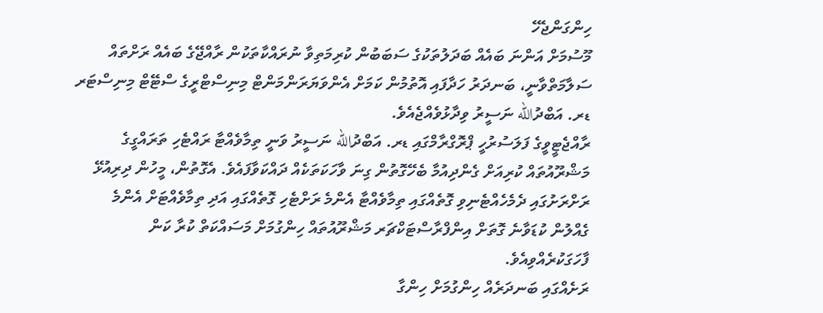ހިންގަންޖެހޭ
މޫސުމަށް އަންނަ ބައެއް ބަދަލުތަކުގެ ސަބަބުން ކުރިމަތިވާ ނުރައްކާތަކުން ރާއްޖޭގެ ބައެއް ރަށްތައް ސަލާމަތްވާނީ، ބަނދަރު ހަދާފައި އޮތުމުން ކަމަށް އެންވަޔަރަންމަންޓް މިނިސްޓްރީގެ ސްޓޭޓް މިނިސްޓަރ ޑރ. އަބްދުالله ނަސީރު ވިދާޅުވެއްޖެއެވެ.
ރާއްޖެޓީވީގެ ފަލަސުރުހީ ޕްރޮގްރާމްގައި ޑރ. އަބްދުالله ނަސީރު ވަނީ ތިމާވެއްޓާ ރައްޓެހި ތަރައްގީގެ މަޝްރޫއުތައް ކުރިއަށް ގެންދިއުމާ ބެހޭގޮތުން ގިނަ ވާހަކަތަކެއް ދައްކަވާފައެވެ. އެގޮތުން، މީހުން ދިރިއުޅޭ ރަށްރަށުގައި ދެމެހެއްޓެނިވި ގޮތެއްގައި ތިމާވެއްޓާ އެންމެ ރަށްޓެހި ގޮތެއްގައި އަދި ތިމާވެއްޓަށް އެންމެ ގެއްލުން ކުޑަވާނެ ގޮތަށް އިންފްރާސްޓަކްޗަރ މަޝްރޫއުތައް ހިންގުމަށް މަސައްކަތް ކުރާ ކަން ފާހަގަކުރެއްވިއެވެ.
ރަށެއްގައި ބަނދަރެއް ހިންގުމަށް ހިންގާ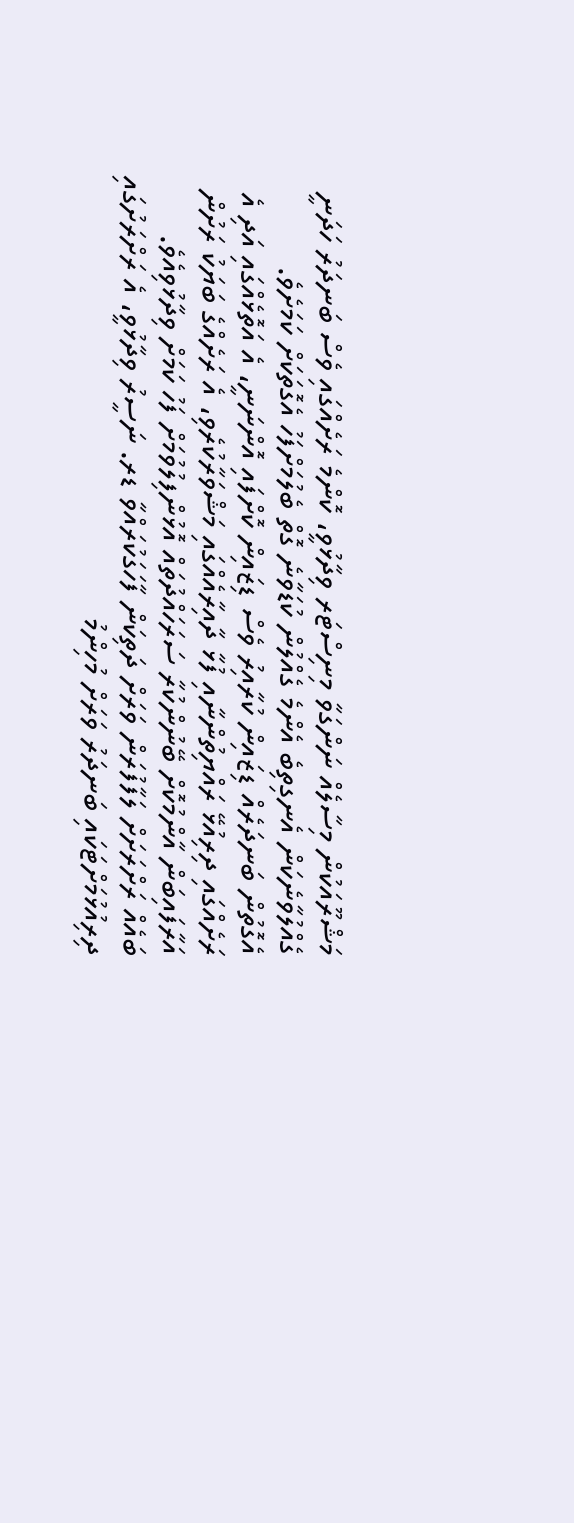މަޝްރޫއަކުން މިސާލެއް ނަންގަވާ މިނިސްޓަރ ވިދާޅުވީ، ކޮންމެ ރަށެއްގައި ވެސް ބަނދަރު ހަދަނީ ގެއްލުވާނެކަން އެނގިތިބެ އެންމެ ގެއްލުން ކުޑަވާނެ ގޮތް ބެލުމަށްފަހު އެގޮތަކަށް ކަމަށެވެ.
އެގޮތުން ބަނދަރެއް ޑިޒައިން ކުރާއިރު ވެސް ޑިޒައިން ކޮށްފައި އޮންނަނީ، އެ އަތޮޅެއްގައި އަދި އެ ރަށެއްގައި ދިރިއުޅޭ ރައްޔިތުންނާއި ފުޅާ ދާއިރާއެއްގައި މަޝްވަރާކުރެވި، އެ ރަށެއްގެ ބަޔަކު ރަށުން އަރާފައިބަން އާންމުކޮށް ބޭނުންކުރާ ސަރަހައްދުތައް އޮޅުންފިލުވުމަށް ފަހު ކަމަށް ވިދާޅުވިއެވެ.
ބައެއް ރަށްރަށަށް ލަފާފުރަން ވަރަށް ދަތިކަން ފާހަގަކުރައްވާ ޑރ. ނަސީރު ވިދާޅުވީ، އެ ރަށްރަށުގައި ދިރިއުޅުމަށްޓަކައި ބަނދަރު ވަރަށް މުހިންމު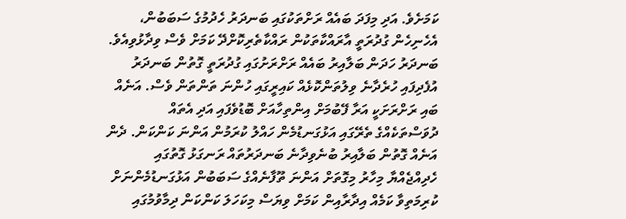ކަމަށެވެ. އަދި މިފަދަ ބައެއް ރަށްތަކުގައި ބަނދަރު ހެދުމުގެ ސަބަބުން، އެހެނިހެން ގުދުރަތީ އާރައްކާތަކުން ރައްކާތެރިކޮށްދޭ ކަމަށް ވެސް ވިދާޅުވިއެވެ.
ބަނދަރު ހަދަން ބަލާއިރު ބައެއް ރަށްރަށުގައި ގުދުރަތީ ގޮތުން ބަނދަރު އުފެދިފައި ހުރެދާނެ ވިލުތަންކޮޅެއް ކައިރީގައި ހުންނަ ތަންތަން ވެސް. އަނެއް ބައި ރަށްރަށަކީ އަރާ ފޭބުމަށް އިންތިހާއަށް ބޮޑުވެފައި އަދި އެތައް ދުވަސްތަކެއްގެ ތެރޭގައި އަޅުގަނޑުމެން ހައްލު ކުރަމުން އަންނަ ކަންކަން. ދެން އަނެއް ގޮތުން ބަލާއިރު ބުނެވިދާނެ ބަނދަރުތައް ރަނގަޅު ގޮތުގައި ހެދިއްޖެއްޔާ މިހާރު މިގޮތަށް އަންނަ ތޫފާނެއްގެ ސަބަބުން އަޅުގަނޑުމެންނަށް ކުރިމަތިވާ ކަމެއް އިދާރާއިން ކަމަށް ވިޔަސް މިކަހަލަ ކަންކަން ދިމާވުމުގައި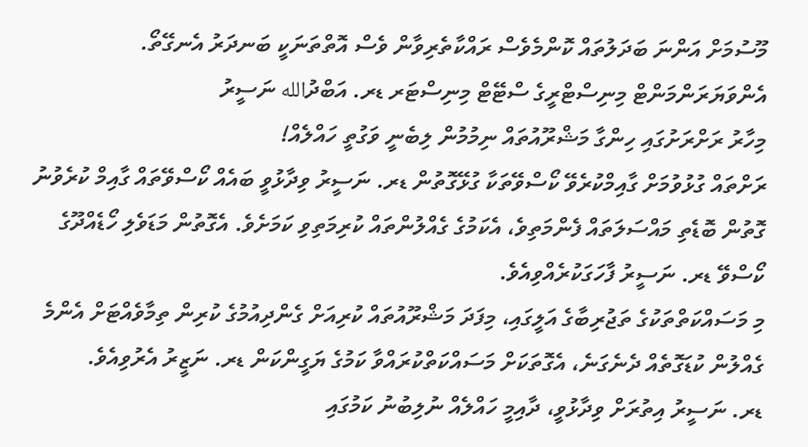މޫސުމަށް އަންނަ ބަދަލުތައް ކޮންމެވެސް ރައްކާތެރިވާން ވެސް އޮތްތަނަކީ ބަނދަރު އެނގޭތޯ.
އެންވަޔަރަންމަންޓް މިނިސްޓްރީގެ ސްޓޭޓް މިނިސްޓަރ ޑރ. އަބްދުالله ނަސީރު
މިހާރު ރަށްރަށުގައި ހިންގާ މަޝްރޫއުތައް ނިމުމުން ލިބެނީ ވަގުތީ ހައްލެއް!
ރަށްތައް ގުޅުވުމަށް ގާއިމްކުރެވޭ ކޯސްވޭތަކާ ގުޅޭގޮތުން ޑރ. ނަސީރު ވިދާޅުވީ ބައެއް ކޯސްވޭތައް ގާއިމް ކުރެވުނު ގޮތުން ބޮޑެތި މައްސަލަތައް ފެންމަތިވެ، އެކަމުގެ ގެއްލުންތައް ކުރިމަތިވި ކަމަށެވެ. އެގޮތުން މަޑަވެލި ހޯޑެއްދޫގެ ކޯސްވޭ ޑރ. ނަސީރު ފާހަގަކުރެއްވިއެވެ.
މި މަސައްކަތްތަކުގެ ތަޖުރިބާގެ އަލީގައި، މިފަދަ މަޝްރޫއުތައް ކުރިއަށް ގެންދިއުމުގެ ކުރިން ތިމާވެއްޓަށް އެންމެ ގެއްލުން ކުޑަގޮތެއް ދެނެގަނެ، އެގޮތަކަށް މަސައްކަތްކުރައްވާ ކަމުގެ ޔަގީންކަން ޑރ. ނަޒީރު އެރުވިއެވެ.
ޑރ. ނަސީރު އިތުރަށް ވިދާޅުވީ، ދާއިމީ ހައްލެއް ނުލިބުނު ކަމުގައި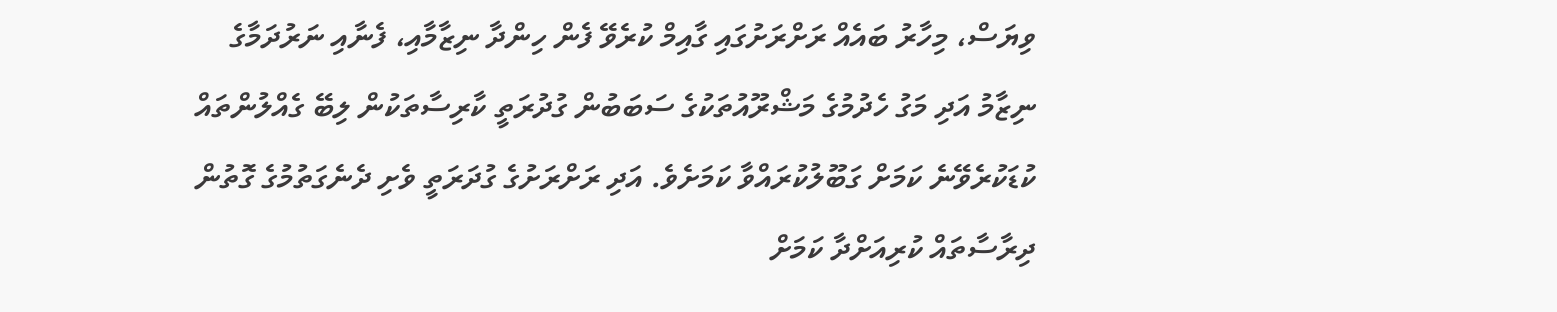ވިޔަސް، މިހާރު ބައެއް ރަށްރަށުގައި ގާއިމް ކުރެވޭ ފެން ހިންދާ ނިޒާމާއި، ފެނާއި ނަރުދަމާގެ ނިޒާމު އަދި މަގު ހެދުމުގެ މަޝްރޫއުތަކުގެ ސަބަބުން ގުދުރަތީ ކާރިސާތަކުން ލިބޭ ގެއްލުންތައް ކުޑަކުރެވޭނެ ކަމަށް ގަބޫލުކުރައްވާ ކަމަށެވެ. އަދި ރަށްރަށުގެ ގުދަރަތީ ވެށި ދެނެގަތުމުގެ ގޮތުން ދިރާސާތައް ކުރިއަށްދާ ކަމަށް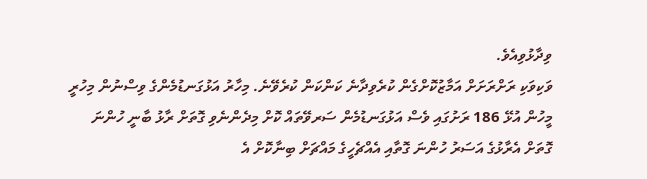ވިދާޅުވިއެވެ.
ވަކިވަކި ރަށްރަށަށް އަމާޒުކޮށްގެން ކުރެވިދާނެ ކަންކަން ކުރެވޭނެ. މިހާރު އަޅުގަނޑުމެންގެ ވިސްނުން މިހުރީ މީހުން އުޅޭ 186 ރަށުގައި ވެސް އަޅުގަނޑުމެން ސަރވޭތައް ކޮށް މިދެންނެވި ގޮތަށް ރާޅު ބާނީ ހުންނަ ގޮތަށް އެރާޅުގެ އަސަރު ހުންނަ ގޮތާއި އެއްޗެހީގެ މައްޗަށް ބިނާކޮށް އެ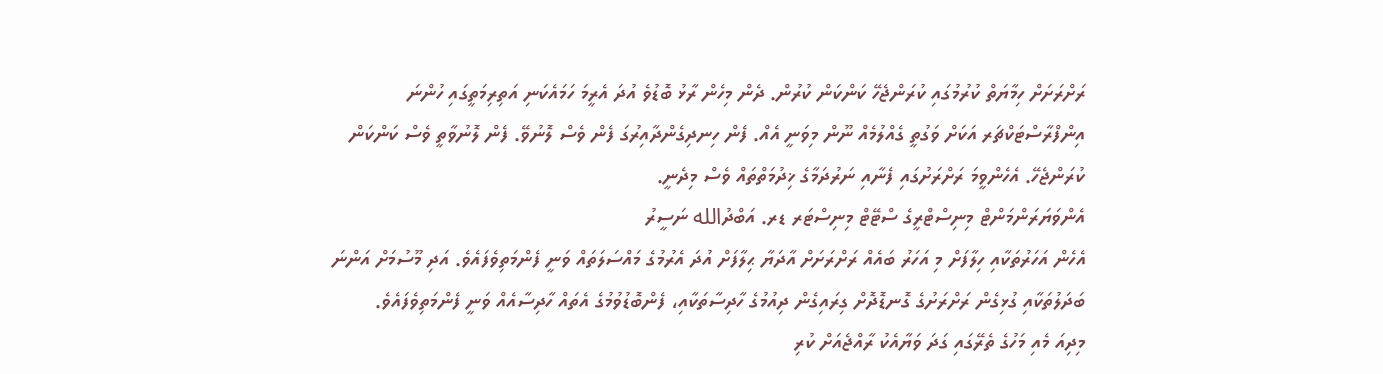ރަށްރަށަށް ހިމާޔަތް ކުރުމުގައި ކުރަންޖެހޭ ކަންކަން ކުރުން. ދެން މިހެން ރާޅު ބޮޑުވެ އުދަ އެރީމަ ހަމައެކަނި އަތިރިމަތީގައި ހުންނަ އިންފްރާސްޓަކްޗަރ އަކަށް ވަގުތީ ގެއްލުމެއް ނޫން މިވަނީ އެއް. ފެން ހިނދިގެންދާއިރުގަ ފެން ވެސް ލޮނުވޭ. ފެން ލޮނުވާތީ ވެސް ކަންކަން ކުރަންޖެހޭ. އެހެންވީމަ ރަށްރަށުގައި ފެނާއި ނަރުދަމާގެ ޚިދުމަތްތައް ވެސް މިދެނީ.
އެންވަޔަރަންމަންޓް މިނިސްޓްރީގެ ސްޓޭޓް މިނިސްޓަރ ޑރ. އަބްދުالله ނަސީރު
އެހެން އަހަރުތަކާއި ހިލާފަށް މި އަހަރު ބައެއް ރަށްރަށަށް އާދަޔާ ޙިލާފަށް އުދަ އެރުމުގެ މައްސަލަތައް ވަނީ ފެންމަތިވެފައެވެ. އަދި މޫސުމަށް އަންނަ ބަދަލުތަކާއި ގުޅިގެން ރަށްރަށުގެ ގޮނޑޮދޮށް ގިރައިގެން ދިއުމުގެ ހާދިސާތަކާއި، ފެންބޮޑުވުމުގެ އެތައް ހާދިސާއެއް ވަނީ ފެންމަތިވެފައެވެ.
މިދިއަ މެއި މަހުގެ ތެރޭގައި ގަދަ ވަޔާއެކު ރާއްޖެއަށް ކުރި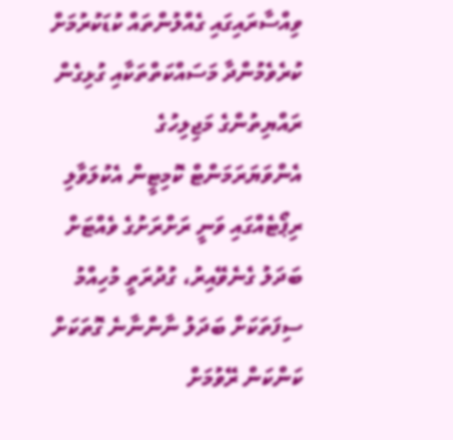ވިއްސާރައިގައި ގެއްލުންތައް ކުޑަކުރުމަށް ކުރެވެމުންދާ މަސައްކަތްތަކާއި ގުޅިގެން ރައްޔިތުންގެ މަޖިލިހުގެ އެންވަޔަރަމަންޓް ކޮމިޓީން އެކުލަވާލި ރިޕޯޓެއްގައި ވަނީ ރަށްރަށުގެ ވެއްޓަށް ބަދަލު ގެނެވޭއިރު، ގުދުރަތީ މުހިއްމު ސިފަތަކަށް ބަދަލު ނާންނާނެ ގޮތަކަށް ކަންކަން ރޭވުމަށް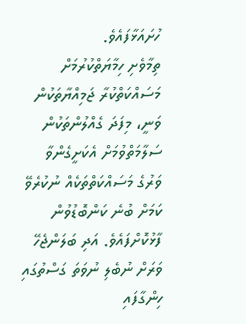ހުށައަޅާފައެވެ.
ތިމާވެށި ހިމާޔަތްކުރުމަށް މަސައްކަތްކުރާ ޖަމިއްޔާތަކުން ވަނީ، މިފަދަ ގެއްލުންތަކުން ސަލާމަތްވުމަށް އެކަށީގެންވާ ވަރުގެ މަސައްކަތްތަކެއް ނުކުރެވޭ ކަމަށް ބުނެ ކަންބޮޑުވުން ފާޅުކޮށްފައެވެ. އަދި ބަލަންޖެހޭ ވަރަށް ނުބެލި ނުވަތަ ގަސްތުގައި ހިންގާފައި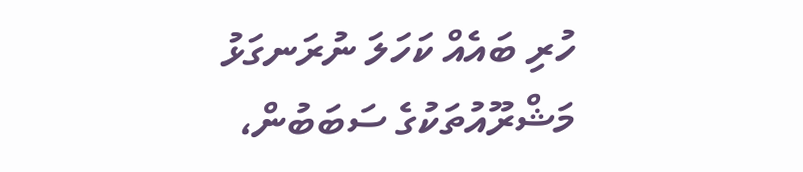ހުރި ބައެއް ކަހަލަ ނުރަނގަޅު މަޝްރޫއުތަކުގެ ސަބަބުން،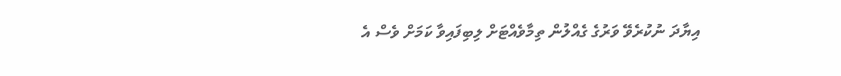އިޔާދަ ނުކުރެވޭ ވަރުގެ ގެއްލުން ތިމާވެއްޓަށް ލިބިފައިވާ ކަމަށް ވެސް އެ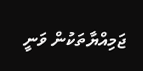ޖަމިއްޔާތަކުން ވަނީ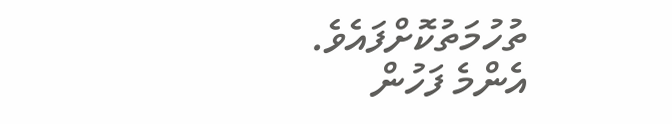ތުހުމަތުކޮށްފައެވެ.
އެންމެ ފަހުން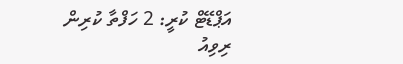އަޕްޑޭޓް ކުރީ: 2 ހަފްތާ ކުރިން
ރިވިއު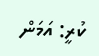ކުރީ: އަމަން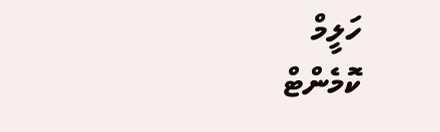ހަލީމް
ކޮމެންޓް